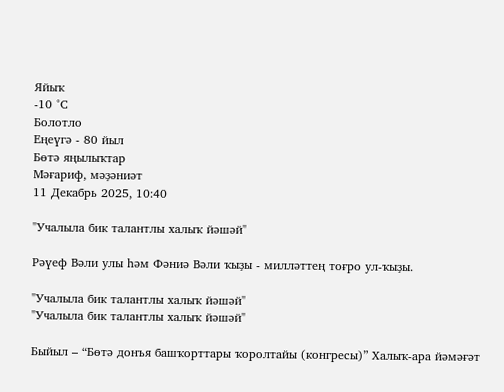Яйыҡ
-10 °С
Болотло
Еңеүгә - 80 йыл
Бөтә яңылыҡтар
Мәғариф, мәҙәниәт
11 Декабрь 2025, 10:40

"Учалыла бик талантлы халыҡ йәшәй"

Рәүеф Вәли улы һәм Фәниә Вәли ҡыҙы - милләттең тоғро ул-ҡыҙы.

"Учалыла бик талантлы халыҡ йәшәй"
"Учалыла бик талантлы халыҡ йәшәй"

Быйыл – “Бөтә донъя башҡорттары ҡоролтайы (конгресы)” Халыҡ-ара йәмәғәт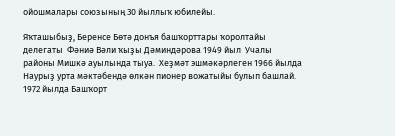ойошмалары союзының 30 йыллыҡ юбилейы.

Яҡташыбыҙ, Беренсе Бөтә донъя башҡорттары ҡоролтайы делегаты  Фәниә Вәли ҡыҙы Дәминдәрова 1949 йыл  Учалы районы Мишкә ауылында тыуа.  Хеҙмәт эшмәкәрлеген 1966 йылда  Наурыҙ урта мәктәбендә өлкән пионер вожатыйы булып башлай.  1972 йылда Башҡорт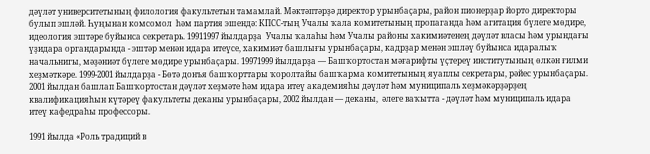дәүләт университетының филология факультетын тамамлай. Мәктәптәрҙә директор урынбаҫары, район пионерҙар йорто директоры булып эшләй. Һуңынан комсомол  һәм партия эшендә: КПСС-тың Учалы ҡала комитетының пропаганда һәм агитация бүлеге мөдире, идеология эштәре буйынса секретарь. 19911997 йылдарҙа  Учалы ҡалаһы һәм Учалы районы хакимиәтенең дәүләт власы һәм урындағы үҙидара органдарында - эштәр менән идара итеүсе, хакимиәт башлығы урынбаҫары, кадрҙар менән эшләү буйынса идаралыҡ начальнигы, мәҙәниәт бүлеге мөдире урынбаҫары. 19971999 йылдарҙа — Башҡортостан мәғарифты үҫтереү институтының өлкән ғилми хеҙмәткәре. 1999-2001 йылдарҙа - Бөтә донъя башҡорттары ҡоролтайы башҡарма комитетының яуаплы секретары, рәйес урынбаҫары. 2001 йылдан башлап Башҡортостан дәүләт хеҙмәте һәм идара итеү академияһы дәүләт һәм муниципаль хеҙмәкәрҙәрҙең квалификацияһын күтәреү факультеты деканы урынбаҫары, 2002 йылдан — деканы,  әлеге ваҡытта - дәүләт һәм муниципаль идара итеү кафедраһы профессоры.

1991 йылда «Роль традиций в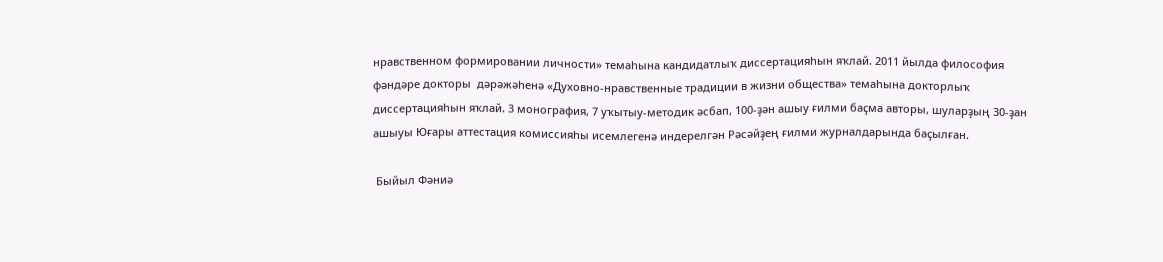нравственном формировании личности» темаһына кандидатлыҡ диссертацияһын яҡлай. 2011 йылда философия фәндәре докторы  дәрәжәһенә «Духовно-нравственные традиции в жизни общества» темаһына докторлыҡ диссертацияһын яҡлай. 3 монография, 7 уҡытыу-методик әсбап, 100-ҙән ашыу ғилми баҫма авторы, шуларҙың 30-ҙан ашыуы Юғары аттестация комиссияһы исемлегенә индерелгән Рәсәйҙең ғилми журналдарында баҫылған.

 Быйыл Фәниә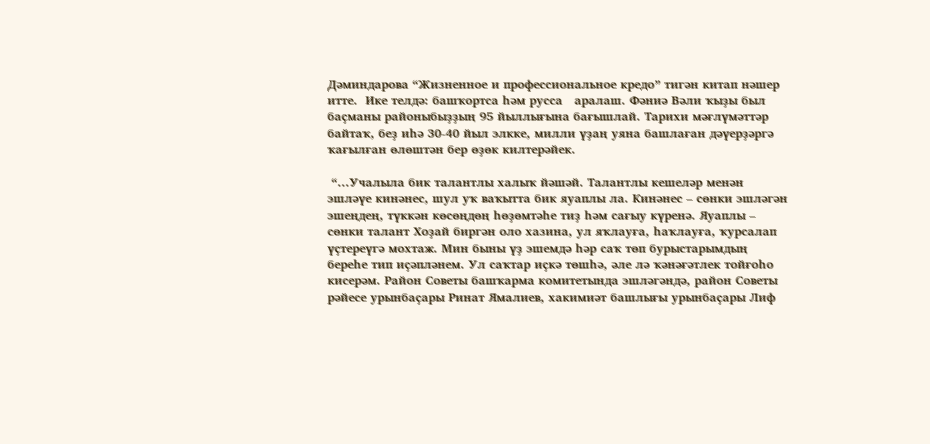Дәминдарова “Жизненное и профессиональное кредо” тигән китап нәшер итте.  Ике телдә: башҡортса һәм русса   аралаш. Фәниә Вәли ҡыҙы был баҫманы районыбыҙҙың 95 йыллығына бағышлай. Тарихи мәғлүмәттәр байтаҡ, беҙ иһә 30-40 йыл элкке, милли үҙаң уяна башлаған дәүерҙәргә ҡағылған өлөштән бер өҙөк килтерәйек.

 “...Учалыла бик талантлы халыҡ йәшәй. Талантлы кешеләр менән эшләүе кинәнес, шул уҡ ваҡытта бик яуаплы ла. Кинәнес – сөнки эшләгән эшеңдең, түккән көсөңдөң һөҙөмтәһе тиҙ һәм сағыу күренә. Яуаплы – сөнки талант Хоҙай биргән оло хазина, ул яҡлауға, һаҡлауға, ҡурсалап үҫтереүгә мохтаж. Мин быны үҙ эшемдә һәр саҡ төп бурыстарымдың береһе тип иҫәпләнем. Ул саҡтар иҫкә төшһә, әле лә ҡәнәғәтлек тойғоһо кисерәм. Район Советы башҡарма комитетында эшләгәндә, район Советы рәйесе урынбаҫары Ринат Ямалиев, хакимиәт башлығы урынбаҫары Лиф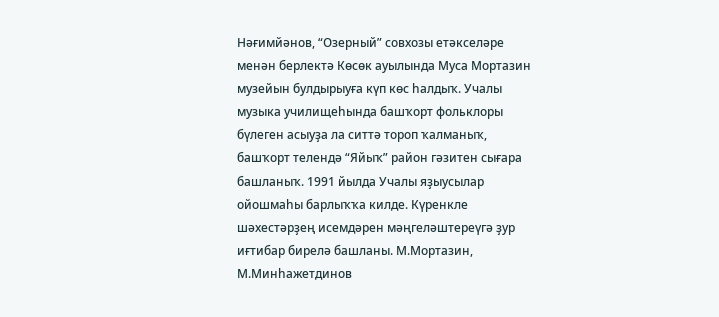Нәғимйәнов, “Озерный” совхозы етәкселәре менән берлектә Көсөк ауылында Муса Мортазин музейын булдырыуға күп көс һалдыҡ. Учалы музыка училищеһында башҡорт фольклоры бүлеген асыуҙа ла ситтә тороп ҡалманыҡ, башҡорт телендә “Яйыҡ” район гәзитен сығара башланыҡ. 1991 йылда Учалы яҙыусылар ойошмаһы барлыҡҡа килде. Күренкле шәхестәрҙең исемдәрен мәңгеләштереүгә ҙур иғтибар бирелә башланы. М.Мортазин, М.Минһажетдинов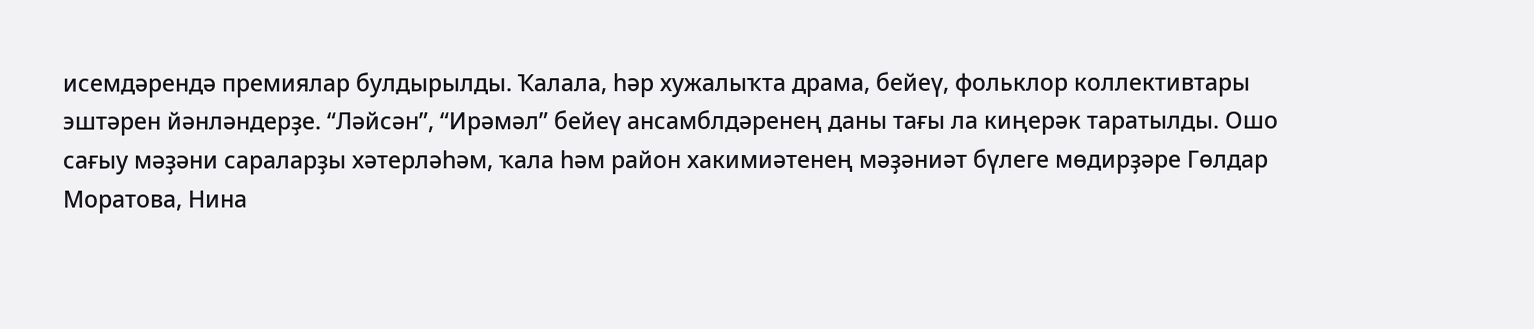исемдәрендә премиялар булдырылды. Ҡалала, һәр хужалыҡта драма, бейеү, фольклор коллективтары эштәрен йәнләндерҙе. “Ләйсән”, “Ирәмәл” бейеү ансамблдәренең даны тағы ла киңерәк таратылды. Ошо сағыу мәҙәни сараларҙы хәтерләһәм, ҡала һәм район хакимиәтенең мәҙәниәт бүлеге мөдирҙәре Гөлдар Моратова, Нина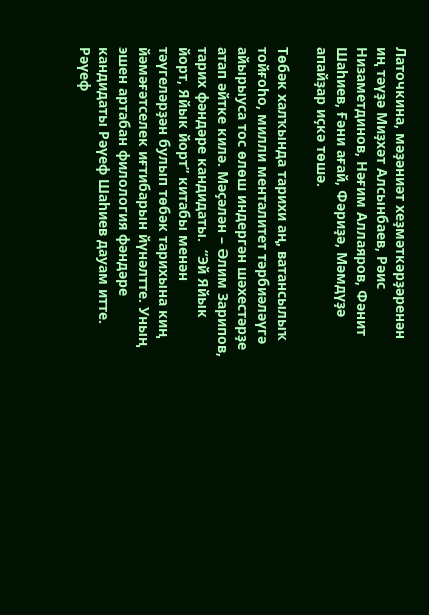Латочкина, мәҙәниәт хеҙмәткәрҙәренән иң тәүҙә Миҙхәт Алсынбаев, Рәис Низаметдинов, Нәғим Аллаяров, Фәнит Шаһиев, Ғәни ағай, Фәриҙә, Мәмдүҙә апайҙар иҫкә төшә.

Төбәк халҡында тарихи аң, ватансылыҡ тойғоһо, милли менталитет тәрбиәләүгә айырыуса тос өлөш индергән шәхестәрҙе атап әйтке килә. Мәҫәлән – Әлим Зарипов, тарих фәндәре кандидаты.  “Эй Яйык йорт, Яйык йорт” китабы менән тәүгеләрҙән булып төбәк тарихына киң йәмәғәтселек иғтибарын йүнәлтте. Уның эшен артабан филология фәндәре кандидаты Рәүеф Шаһиев дауам итте. Рәүеф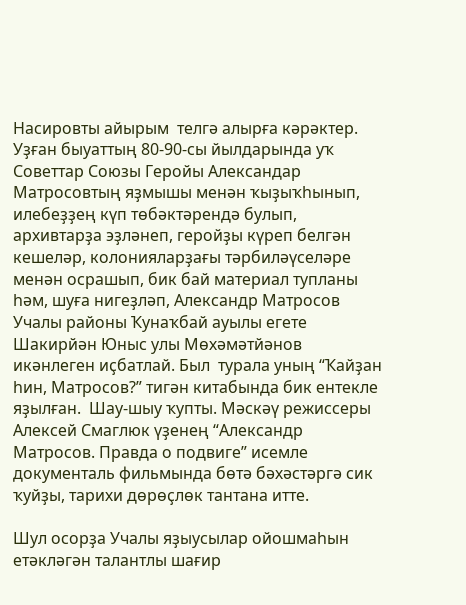Насировты айырым  телгә алырға кәрәктер. Уҙған быуаттың 80-90-сы йылдарында уҡ Советтар Союзы Геройы Александар Матросовтың яҙмышы менән ҡыҙыҡһынып, илебеҙҙең күп төбәктәрендә булып, архивтарҙа эҙләнеп, геройҙы күреп белгән кешеләр, колонияларҙағы тәрбиләүселәре менән осрашып, бик бай материал тупланы һәм, шуға нигеҙләп, Александр Матросов Учалы районы Ҡунаҡбай ауылы егете Шакирйән Юныс улы Мөхәмәтйәнов икәнлеген иҫбатлай. Был  турала уның “Ҡайҙан һин, Матросов?” тигән китабында бик ентекле яҙылған.  Шау-шыу ҡупты. Мәскәү режиссеры Алексей Смаглюк үҙенең “Александр Матросов. Правда о подвиге” исемле документаль фильмында бөтә бәхәстәргә сик ҡуйҙы, тарихи дөрөҫлөк тантана итте.

Шул осорҙа Учалы яҙыусылар ойошмаһын етәкләгән талантлы шағир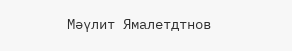Мәүлит Ямалетдтнов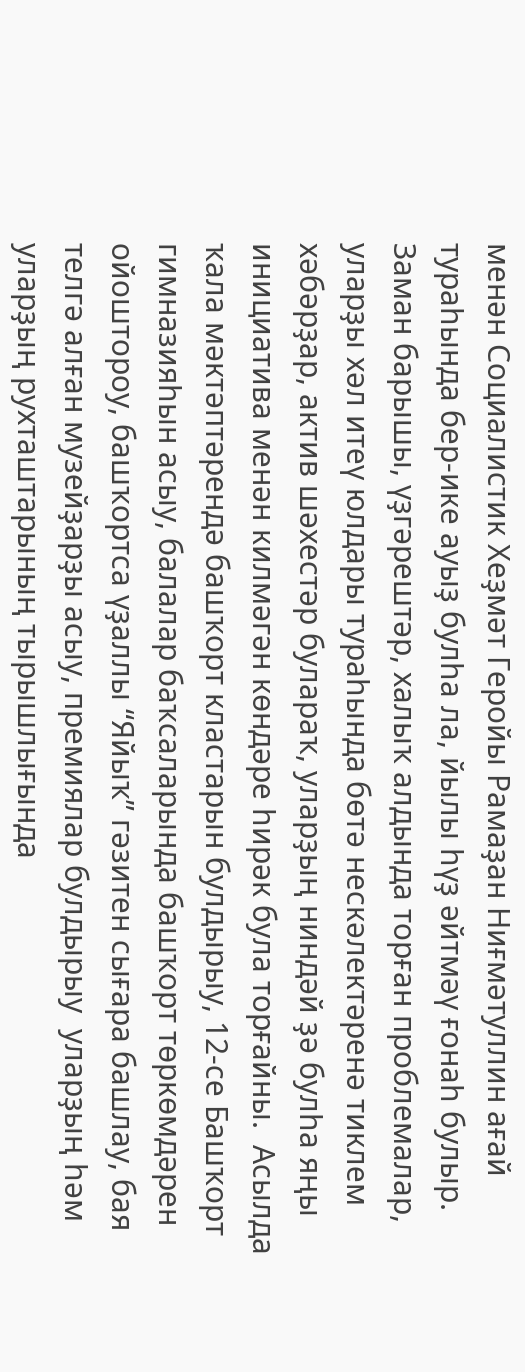менән Социалистик Хеҙмәт Геройы Рамаҙан Ниғмәтуллин ағай тураһында бер-ике ауыҙ булһа ла, йылы һүҙ әйтмәү ғонаһ булыр. Заман барышы, үҙгәрештәр, халыҡ алдында торған проблемалар, уларҙы хәл итеү юлдары тураһында бөтә нескәлектәренә тиклем хәбәрҙар, актив шәхестәр булараҡ, уларҙың ниндәй ҙә булһа яңы инициатива менән килмәгән көндәре һирәк була торғайны.  Асылда ҡала мәктәптәрендә башҡорт кластарын булдырыу, 12-се Башҡорт гимназияһын асыу, балалар баҡсаларында башҡорт төркөмдәрен ойоштороу, башҡортса үҙаллы “Яйыҡ” гәзитен сығара башлау, бая телгә алған музейҙарҙы асыу, премиялар булдырыу  уларҙың һәм уларҙың рухташтарының тырышлығында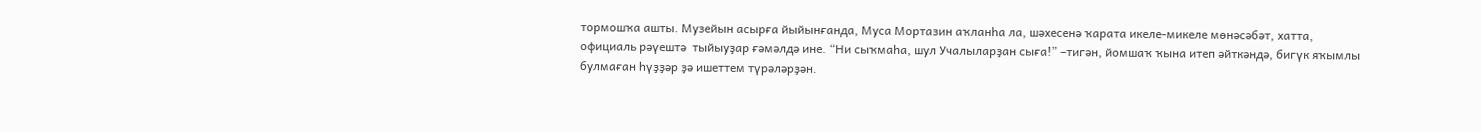тормошҡа ашты. Музейын асырға йыйынғанда, Муса Мортазин аҡланһа ла, шәхесенә ҡарата икеле-микеле мөнәсәбәт, хатта, официаль рәүештә  тыйыуҙар ғәмәлдә ине. “Ни сыҡмаһа, шул Учалыларҙан сыға!” –тигән, йомшаҡ ҡына итеп әйткәндә, бигүк яҡымлы булмаған һүҙҙәр ҙә ишеттем түрәләрҙән.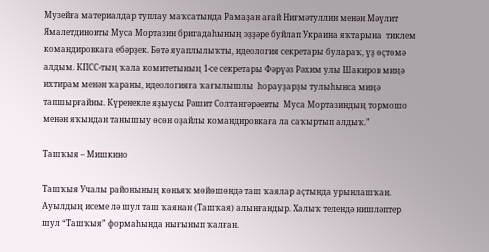Музейға материалдар туплау маҡсатында Рамаҙан ағай Ниғмәтуллин менән Мәүлит Ямалетдиновты Муса Мортазин бригадаһының эҙҙәре буйлап Украина яҡтарына  тиклем командировкаға ебәрҙек. Бөтә яуаплылыҡты, идеология секретары булараҡ, үҙ өҫтөмә алдым. КПСС-тың ҡала комитетының 1-се секретары Фәрүәз Рәхим улы Шакиров миңә ихтирам менән ҡараны, идеологияға ҡағылышлы  һорауҙарҙы тулыһынса миңә тапшырғайны. Күренекле яҙыусы Рәшит Солтангәрәевты  Муса Мортазиндың тормошо менән яҡындан танышыу өсөн оҙайлы командировкаға ла саҡыртып алдыҡ.”

Ташҡыя – Мишкино

Ташҡыя Учалы районының көньяҡ мөйөшөндә таш ҡаялар аҫтында урынлашҡан. Ауылдың исеме лә шул таш ҡаянан (Ташҡая) алынғандыр. Халыҡ телендә нишләптер шул “Ташҡыя” формаһында нығынып ҡалған.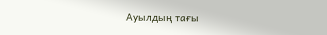Ауылдың тағы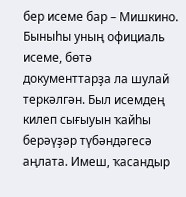бер исеме бар – Мишкино. Быныһы уның официаль исеме, бөтә документтарҙа ла шулай теркәлгән. Был исемдең килеп сығыуын ҡайһы берәүҙәр түбәндәгесә аңлата. Имеш, ҡасандыр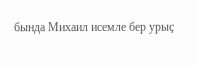бында Михаил исемле бер урыҫ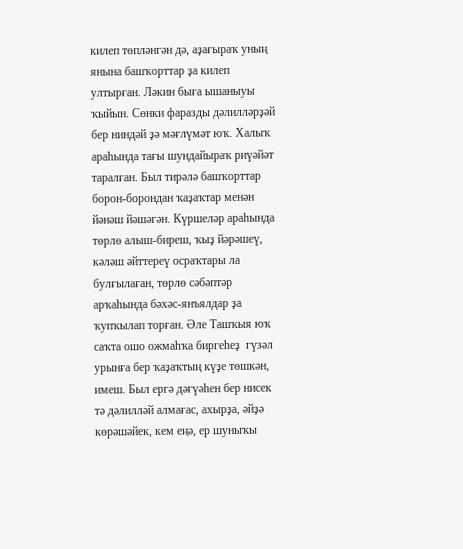килеп төпләнгән дә, аҙағыраҡ уның янына башҡорттар ҙа килеп ултырған. Ләкин быға ышаныуы ҡыйын. Сөнки фаразды дәлилләрҙәй бер ниндәй ҙә мәғлүмәт юҡ. Халыҡ араһында тағы шундайыраҡ риүәйәт таралған. Был тирәлә башҡорттар борон-борондан ҡаҙаҡтар менән йәнәш йәшәгән. Күршеләр араһында төрлө алыш-биреш, ҡыҙ йәрәшеү, кәләш әйттереү осраҡтары ла булғылаған, төрлө сәбәптәр арҡаһында бәхәс-янъялдар ҙа ҡупҡылап торған. Әле Ташҡыя юҡ саҡта ошо ожмаһҡа биргеһеҙ  гүзәл урынға бер ҡаҙаҡтың күҙе төшкән, имеш. Был ергә дәғүәһен бер нисек тә дәлилләй алмағас, ахырҙа, әйҙә көрәшәйек, кем еңә, ер шуныҡы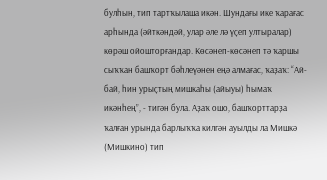булһын, тип тартҡылаша икән. Шундағы ике ҡарағас арһында (әйткәндәй, улар әле лә үҫеп ултыралар) көрәш ойошторғандар. Көсәнеп-көсәнеп тә ҡаршы сыҡҡан башҡорт бәһлеүәнен еңә алмағас, ҡаҙаҡ: “Ай-бай, һин урыҫтың мишкаһы (айыуы) һымаҡ икәнһең”, - тигән була. Аҙаҡ ошо, башҡорттарҙа ҡалған урында барлыҡҡа килгән ауылды ла Мишкә (Мишкино) тип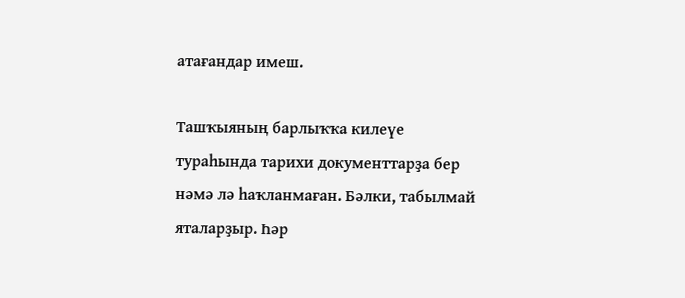атағандар имеш.

Ташҡыяның барлыҡҡа килеүе тураһында тарихи документтарҙа бер нәмә лә һаҡланмаған. Бәлки, табылмай яталарҙыр. Һәр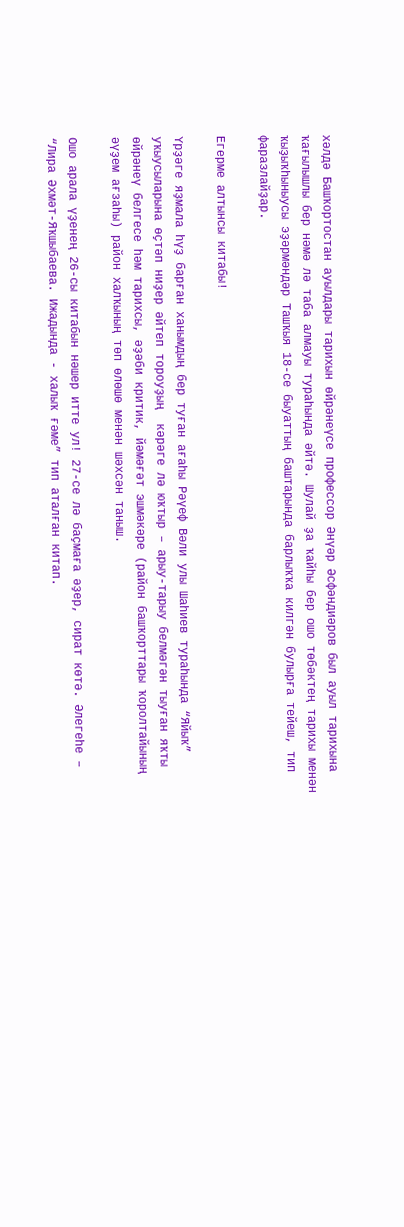хәлдә Башҡортостан ауылдары тарихын өйрәнеүсе профессор Әнүәр Әсфәндиәров был ауыл тарихына ҡағылышлы бер нәмә лә таба алмауы тураһында әйтә. Шулай ҙа ҡайһы бер ошо төбәктең тарихы менән ҡыҙыҡһыныусы эҙәрмәндәр Ташҡыя 18-се быуаттың баштарында барлыҡҡа килгән булырға тейеш, тип фаразлайҙар.

Егерме алтынсы китабы!

Үрҙәге яҙмала һүҙ барған ханымдың бер туған ағаһы Рәүеф Вәли улы Шаһиев тураһында “Яйыҡ” уҡыусыларына өҫтәп ниҙер әйтеп тороуҙың  кәрәге лә юҡтыр – арыу-тарыу белмәгән тыуған яҡты өйрәнеү белгесе һәм тарихсы, әҙәби критик, йәмәғәт эшмәкәре (район башҡорттары ҡоролтайының әүҙем ағзаһы) район халҡының төп өлөшө менән шәхсән таныш.

Ошо арала үҙенең 26-сы китабын нәшер итте ул! 27-се лә баҫмаға әҙер, сират көтә. Әлегеһе – “Лира Әхмәт-Яҡшыбаева. Ижадында - халыҡ ғәме” тип аталған китап.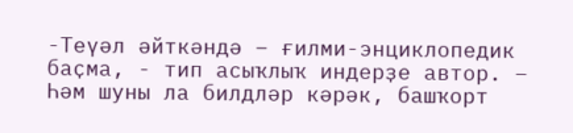-Теүәл әйткәндә – ғилми-энциклопедик баҫма, - тип асыҡлыҡ индерҙе автор. – Һәм шуны ла билдләр кәрәк, башҡорт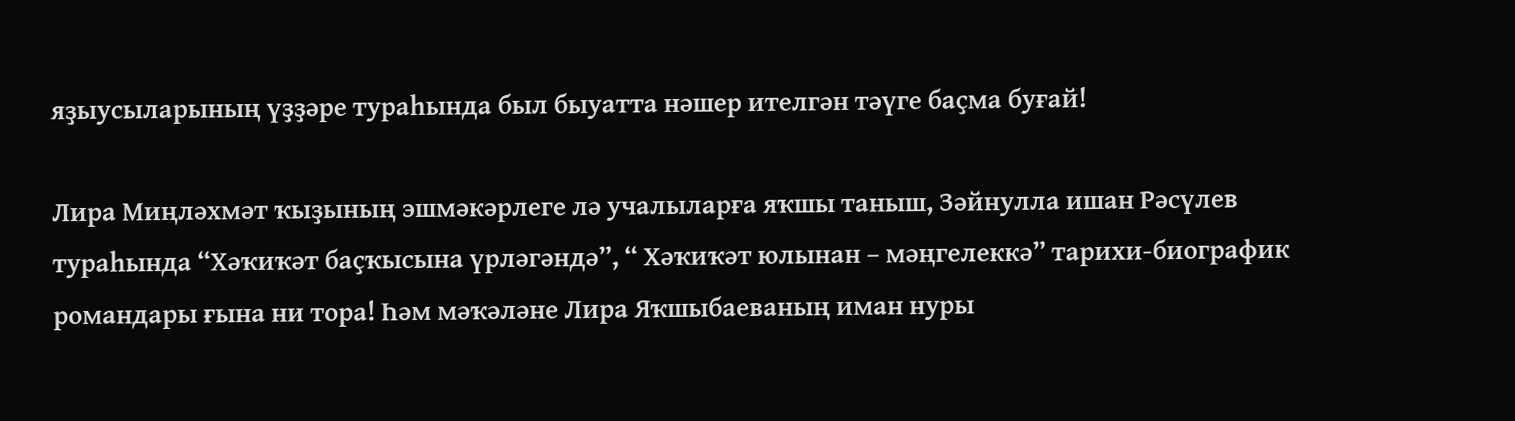яҙыусыларының үҙҙәре тураһында был быуатта нәшер ителгән тәүге баҫма буғай!

Лира Миңләхмәт ҡыҙының эшмәкәрлеге лә учалыларға яҡшы таныш, Зәйнулла ишан Рәсүлев тураһында “Хәҡиҡәт баҫҡысына үрләгәндә”, “ Хәҡиҡәт юлынан – мәңгелеккә” тарихи-биографик романдары ғына ни тора! Һәм мәҡәләне Лира Яҡшыбаеваның иман нуры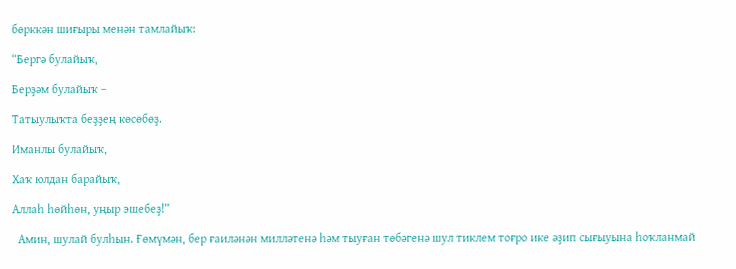бөрккән шиғыры менән тамлайыҡ:

“Бергә булайыҡ,

Берҙәм булайыҡ –

Татыулыҡта беҙҙең көсөбөҙ.

Иманлы булайыҡ,

Хаҡ юлдан барайыҡ,

Аллаһ һөйһөн, уңыр эшебеҙ!”

  Амин, шулай булһын. Ғөмүмән, бер ғаиләнән милләтенә һәм тыуған төбәгенә шул тиклем тоғро ике әҙип сығыуына һоҡланмай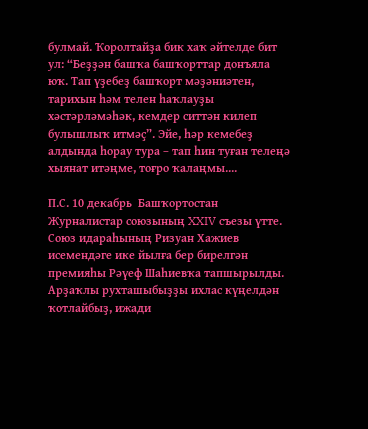булмай. Ҡоролтайҙа бик хаҡ әйтелде бит ул: “Беҙҙән башҡа башҡорттар донъяла юҡ. Тап үҙебеҙ башҡорт мәҙәниәтен, тарихын һәм телен һаҡлауҙы хәстәрләмәһәк, кемдер ситтән килеп булышлыҡ итмәҫ”. Эйе, һәр кемебеҙ алдында һорау тура – тап һин туған телеңә хыянат итәңме, тоғро ҡалаңмы....

П.С. 10 декабрь  Башҡортостан Журналистар союзының XXIV съезы үтте. Союз идараһының Ризуан Хажиев исемендәге ике йылға бер бирелгән премияһы Рәүеф Шаһиевҡа тапшырылды. Арҙаҡлы рухташыбыҙҙы ихлас күңелдән ҡотлайбыҙ, ижади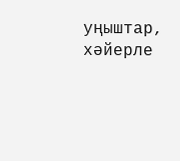уңыштар, хәйерле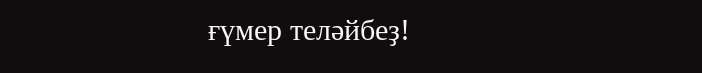ғүмер теләйбеҙ!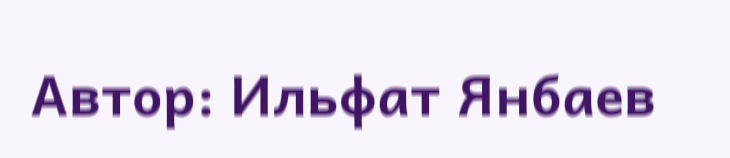Автор: Ильфат Янбаев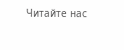Читайте нас